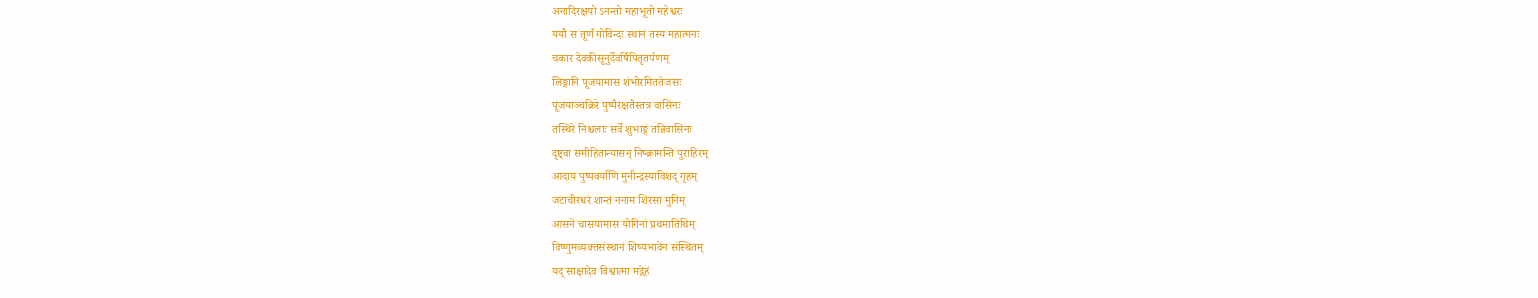अनादिरक्षयो ऽनन्तो महाभूतो महेश्वरः
ययौ स तूर्णं गोविन्दः स्थानं तस्य महात्मनः
चकार देवकीसूनुर्देवर्षिपितृतर्पणम्
लिङ्गानि पूजयामास शंभोरमिततेजसः
पूजयाञ्चक्रिरे पुष्पैरक्षतैस्तत्र वासिनः
तस्थिरे निश्चलाः सर्वे शुभाङ्गं तन्निवासिनः
दृष्ट्वा समीहितान्यासन् निष्क्रामन्ति पुराहिरम्
आदाय पुष्पवर्याणि मुनीन्द्रस्याविशद् गृहम्
जटाचीरधरं शान्तं ननाम शिरसा मुनिम्
आसने चासयामास योगिनां प्रथमातिथिम्
विष्णुमव्यक्तसंस्थानं शिष्यभावेन संस्थितम्
यद् साक्षादेव विश्वात्मा मद्गेहं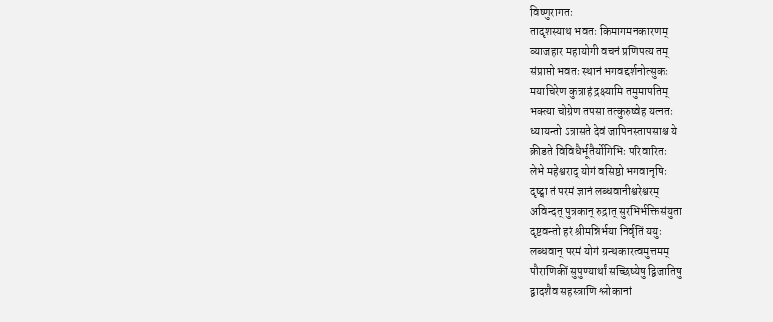विष्णुरागतः
तादृशस्याथ भवतः किमागमनकारणम्
व्याजहार महायोगी वचनं प्रणिपत्य तम्
संप्राप्तो भवतः स्थानं भगवद्दर्शनोत्सुकः
मयाचिरेण कुत्राहं द्रक्ष्यामि तमुमापतिम्
भक्त्या चोग्रेण तपसा तत्कुरुष्वेह यत्नतः
ध्यायन्तो ऽत्रासते देवं जापिनस्तापसाश्च ये
क्रीडते विविधैर्भूतैर्योगिभिः परिवारितः
लेभे महेश्वराद् योगं वसिष्ठो भगवानृषिः
दृष्ट्वा तं परमं ज्ञानं लब्धवानीश्वरेश्वरम्
अविन्दत् पुत्रकान् रुद्रात् सुरभिर्भक्तिसंयुता
दृष्टवन्तो हरं श्रीमन्निर्भया निर्वृतिं ययुः
लब्धवान् परमं योगं ग्रन्थकारत्वमुत्तमम्
पौराणिकीं सुपुण्यार्थां सच्छिष्येषु द्विजातिषु
द्वादशैव सहस्त्राणि श्लोकानां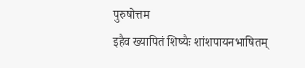पुरुषोत्तम
इहैव ख्यापितं शिष्यैः शांशपायनभाषितम्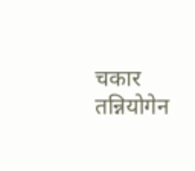चकार तन्नियोगेन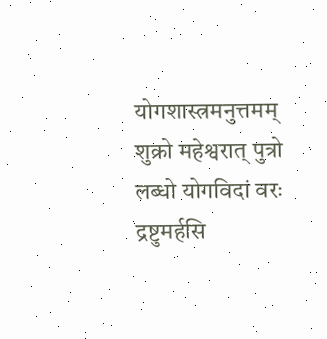योगशास्त्रमनुत्तमम्
शुक्रो महेश्वरात् पुत्रो लब्धो योगविदां वरः
द्रष्टुमर्हसि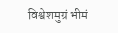विश्वेशमुग्रं भीमं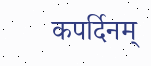कपर्दिनम्